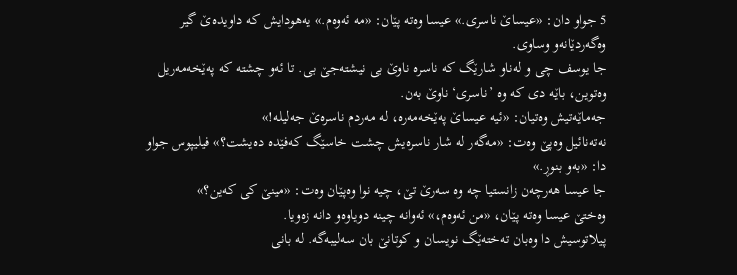5 جواو دان: «عیساێ ناسری.» عیسا وەته پێان: «مه ئەوەم.» یەهودایش که داویدەێ گیر وەگەردێانەو وساوی.
جا یوسف چی و لەناو شارێگ که ناسره ناوێ بی نیشتەجێ بی. تا ئەو چشته که پەێخەمەریل وەتوین، باێه دی که وه ’ناسری‘ ناوێ بەن.
جەماێەتیش وەتیان: «ئیه عیساێ پەێخەمەره، له مەردم ناسرەێ جەلیله!»
نەتەنائیل وەپێ وەت: «مەگەر له شار ناسرەیش چشت خاسێگ کەفێده دەیشت؟» فیلیپوس جواو دا: «بەو بنوڕ.»
جا عیسا هەرچەن زانستیا چه وه سەرێ تێ، چيه نوا وەپێان وەت: «مینێ کی کەین؟»
وەختێ عیسا وەته پێان، «من ئەوەم،» ئەوانه چینه دویاوەو دانه زەویا.
پیلاتوسیش دا وەبان تەختەێگ نویسان و کوتانێ بان سەلیبەگه. له بانی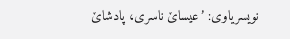نویسریاوی: ’عیساێ ناسری، پادشاێ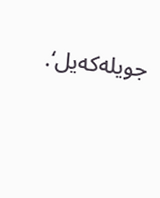جویلەکەیل‘.